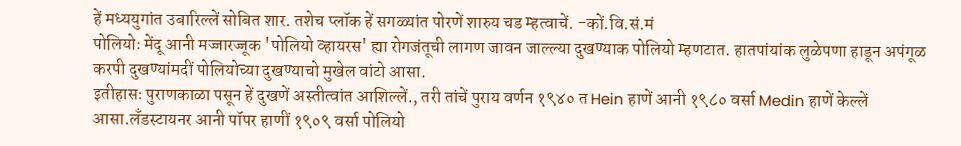हें मध्ययुगांत उबारिल्लें सोबित शार. तशेच प्लॉक हें सगळ्यांत पोरणें शारुय चड म्हत्वाचें. -कों.वि.सं.मं
पोलियोः मेंदू आनी मज्जारज्जूक 'पोलियो व्हायरस' ह्या रोगजंतूची लागण जावन जाल्ल्या दुखण्याक पोलियो म्हणटात. हातपांयांक लुळेपणा हाडून अपंगूळ करपी दुखण्यांमदीं पोलियोच्या दुखण्याचो मुखेल वांटो आसा.
इतीहासः पुराणकाळा पसून हें दुखणें अस्तीत्वांत आशिल्लें., तरी तांचें पुराय वर्णन १९४० त Hein हाणें आनी १९८० वर्सा Medin हाणें केल्लें आसा.लॅंडस्टायनर आनी पॉपर हाणीं १९०९ वर्सा पोलियो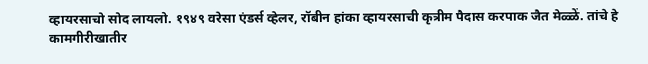व्हायरसाचो सोद लायलो. १९४९ वरेसा एंडर्स व्हेलर, रॉबीन हांका व्हायरसाची कृत्रीम पैदास करपाक जैत मेळ्ळें. तांचे हे कामगीरीखातीर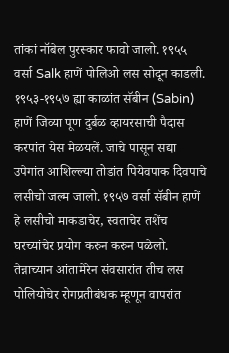तांकां नॉबेल पुरस्कार फावो जालो. १९५५ वर्सा Salk हाणें पोलिओ लस सोदून काडली. १९५३-१९५७ ह्या काळांत सॅबीन (Sabin) हाणें जिव्या पूण दुर्बळ व्हायरसाची पैदास करपांत येस मेळयलें. जाचे पासून सद्या उपेगांत आशिल्ल्या तोडांत पियेवपाक दिवपाचे लसीचो जल्म जालो. १९५७ वर्सा सॅबीन हाणें हे लसीचो माकडाचेर, स्वताचेर तशेंच घरच्यांचेर प्रयोग करुन करुन पळेलो. तेन्नाच्यान आंतामेरेन संवसारांत तीच लस पोलियोचेर रोगप्रतीबंधक म्हूणून वापरांत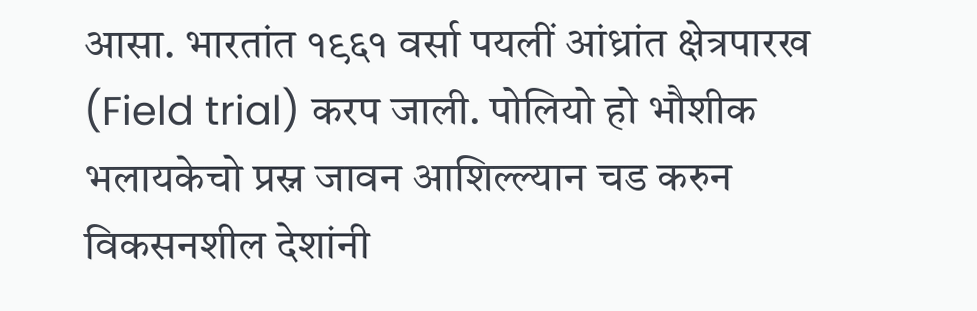आसा. भारतांत १९६१ वर्सा पयलीं आंध्रांत क्षेत्रपारख (Field trial) करप जाली. पोलियो हो भौशीक भलायकेचो प्रस्न जावन आशिल्ल्यान चड करुन विकसनशील देशांनी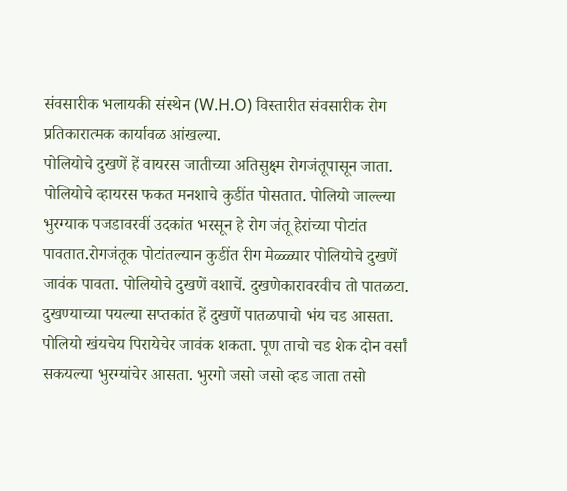संवसारीक भलायकी संस्थेन (W.H.O) विस्तारीत संवसारीक रोग प्रतिकारात्मक कार्यावळ आंखल्या.
पोलियोचे दुखणें हें वायरस जातीच्या अतिसुक्ष्म रोगजंतूपासून जाता. पोलियोचे व्हायरस फकत मनशाचे कुडींत पोसतात. पोलियो जाल्ल्या भुरग्याक पजडावरवीं उदकांत भरसून हे रोग जंतू हेरांच्या पोटांत पावतात.रोगजंतूक पोटांतल्यान कुडींत रीग मेळ्ळ्यार पोलियोचे दुखणें जावंक पावता. पोलियोचे दुखणें वशाचें. दुखणेकारावरवीच तो पातळटा. दुखण्याच्या पयल्या सप्तकांत हें दुखणें पातळपाचो भंय चड आसता. पोलियो खंयचेय पिरायेचेर जावंक शकता. पूण ताचो चड शेक दोन वर्सां सकयल्या भुरग्यांचेर आसता. भुरगो जसो जसो व्हड जाता तसो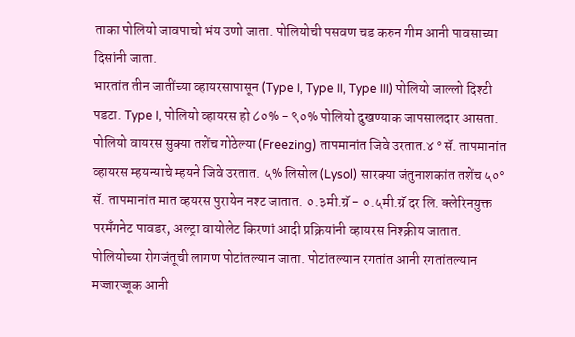ताका पोलियो जावपाचो भंय उणो जाता. पोलियोची पसवण चड करुन गीम आनी पावसाच्या दिसांनी जाता.
भारतांत तीन जातींच्या व्हायरसापासून (Type I, Type II, Type III) पोलियो जाल्लो दिश्टी पडटा. Type I, पोलियो व्हायरस हो ८०% - ९०% पोलियो दुखण्याक जापसालदार आसता. पोलियो वायरस सुक्या तशेंच गोठेल्या (Freezing) तापमानांत जिवे उरतात.४ ° सॅ. तापमानांत व्हायरस म्हयन्याचे म्हयने जिवे उरतात. ५% लिसोल (Lysol) सारक्या जंतुनाशकांत तशेंच ५०° सॅ. तापमानांत मात व्हयरस पुरायेन नश्ट जातात. ०.३मी.ग्रॅ - ०.५मी.ग्रॅ दर लि. क्लेरिनयुक्त परमॅंगनेट पावडर, अल्ट्रा वायोलेट किरणां आदी प्रक्रियांनी व्हायरस निश्क्रीय जातात.
पोलियोच्या रोगजंतूची लागण पोटांतल्यान जाता. पोटांतल्यान रगतांत आनी रगतांतल्यान मज्जारज्जूक आनी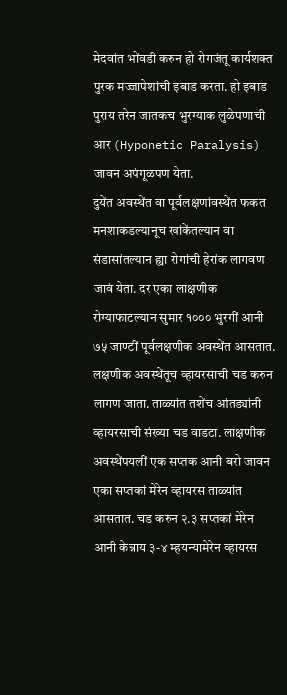मेदवांत भोंवडी करुन हो रोगजंतू कार्यशक्त पुरक मज्जापेशांची इबाड करता. हो इबाड पुराय तरेन जातकच भुरग्याक लुळेपणाची आर (Hyponetic Paralysis) जावन अपंगूळपण येता.
दुयेंत अवस्थेंत वा पूर्वलक्षणांवस्थेंत फकत मनशाकडल्यानूच खांकेंतल्यान वा संडासांतल्यान ह्या रोगांची हेरांक लागवण जावं येता. दर एका लाक्षणीक रोग्याफाटल्यान सुमार १००० भुरगीं आनी ७५ जाण्टीं पूर्वलक्षणीक अवस्थेंत आसतात. लक्षणीक अवस्थेंतूच व्हायरसाची चड करुन लागण जाता. ताळ्यांत तशेंच आंतड्यांनी व्हायरसाची संख्या चड वाडटा. लाक्षणीक अवस्थेंपयलीं एक सप्तक आनी बरो जावन एका सप्तकां मेरेन व्हायरस ताळ्यांत आसतात. चड करुन २.३ सप्तकां मेरेन आनी केन्नाय ३-४ म्हयन्यामेरेन व्हायरस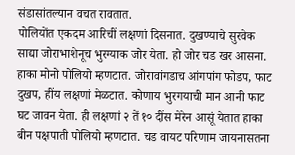संडासांतल्यान वचत रावतात.
पोलियोंत एकदम आरिचीं लक्षणां दिसनात. दुखण्याचे सुरवेक साद्या जोराभाशेनूच भुरग्याक जोर येता. हो जोर चड खर आसना. हाका मोनो पोलियो म्हणटात. जोरावांगडाच आंगपांग फोडप, फाट दुखप, हींय लक्षणां मेळटात. कोणाय भुरगयाची मान आनी फाट घट जावन येता. ही लक्षणां २ तें १० दींस मेरेन आसूं येतात हाका बीन पक्षपाती पोलियो म्हणटात. चड वायट परिणाम जायनासतना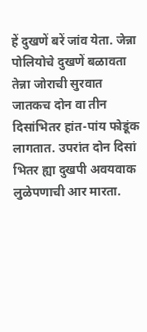हें दुखणें बरें जांव येता. जेन्ना पोलियोचे दुखणें बळावता तेन्ना जोराची सुरवात जातकच दोन वा तीन दिसांभितर हांत-पांय फोडूंक लागतात. उपरांत दोन दिसां भितर ह्या दुखपी अवयवाक लुळेपणाची आर मारता.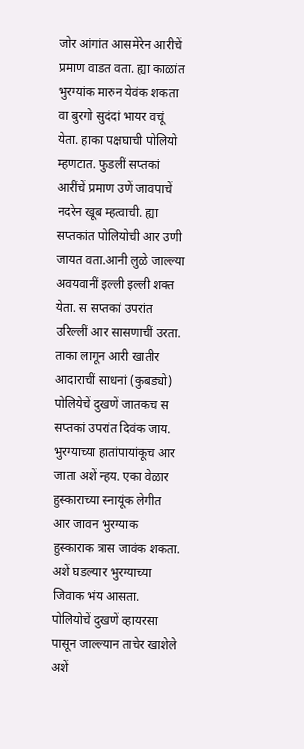जोर आंगांत आसमेरेन आरीचें प्रमाण वाडत वता. ह्या काळांत भुरग्यांक मारुन येवंक शकता वा बुरगो सुदंदां भायर वचूं येता. हाका पक्षघाची पोलियो म्हणटात. फुडलीं सप्तकां आरींचें प्रमाण उणें जावपाचें नदरेन खूब म्हत्वाची. ह्या सप्तकांत पोलियोची आर उणी जायत वता.आनी लुळे जाल्ल्या अवयवानीं इल्ली इल्ली शक्त येता. स सप्तकां उपरांत उरिल्लीं आर सासणाचीं उरता. ताका लागून आरी खातीर आदाराचीं साधनां (कुबड्यो) पोलियेचें दुखणें जातकच स सप्तकां उपरांत दिवंक जाय. भुरग्याच्या हातांपायांकूच आर जाता अशें न्हय. एका वेळार हुस्काराच्या स्नायूंक लेगीत आर जावन भुरग्याक हुस्काराक त्रास जावंक शकता. अशें घडल्यार भुरग्याच्या जिवाक भंय आसता.
पोलियोचें दुखणें व्हायरसा पासून जाल्ल्यान ताचेर खाशेले अशें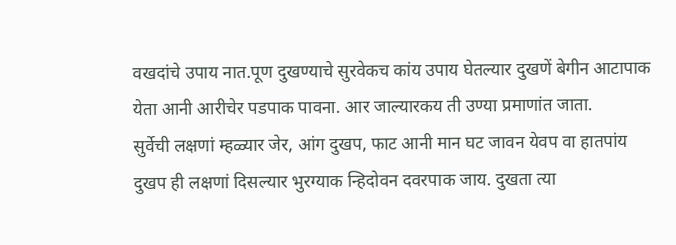वखदांचे उपाय नात.पूण दुखण्याचे सुरवेकच कांय उपाय घेतल्यार दुखणें बेगीन आटापाक येता आनी आरीचेर पडपाक पावना. आर जाल्यारकय ती उण्या प्रमाणांत जाता.
सुर्वेची लक्षणां म्हळ्यार जेर, आंग दुखप, फाट आनी मान घट जावन येवप वा हातपांय दुखप ही लक्षणां दिसल्यार भुरग्याक न्हिदोवन दवरपाक जाय. दुखता त्या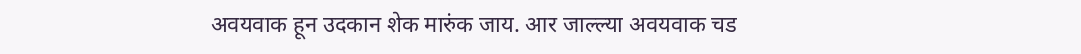अवयवाक हून उदकान शेक मारुंक जाय. आर जाल्ल्या अवयवाक चड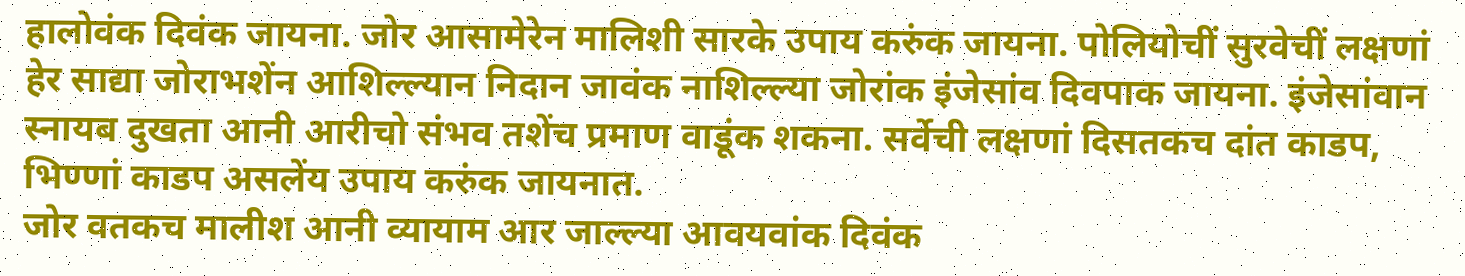हालोवंक दिवंक जायना. जोर आसामेरेन मालिशी सारके उपाय करुंक जायना. पोलियोचीं सुरवेचीं लक्षणां हेर साद्या जोराभशेंन आशिल्ल्यान निदान जावंक नाशिल्ल्या जोरांक इंजेसांव दिवपाक जायना. इंजेसांवान स्नायब दुखता आनी आरीचो संभव तशेंच प्रमाण वाडूंक शकना. सर्वेची लक्षणां दिसतकच दांत काडप, भिण्णां काडप असलेंय उपाय करुंक जायनात.
जोर वतकच मालीश आनी व्यायाम आर जाल्ल्या आवयवांक दिवंक